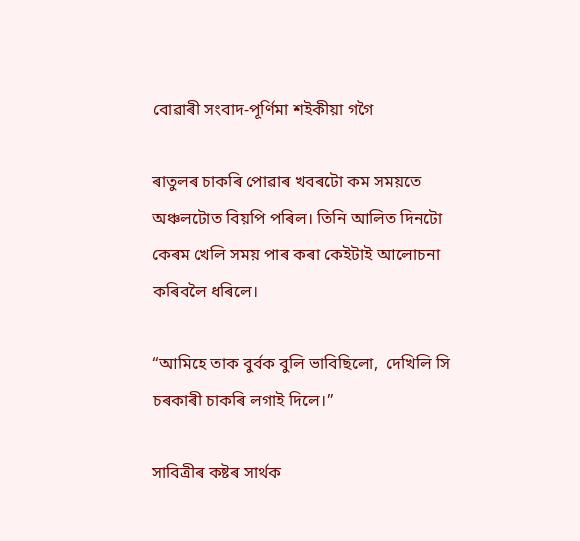বোৱাৰী সংবাদ-পূৰ্ণিমা শইকীয়া গগৈ

ৰাতুলৰ চাকৰি পোৱাৰ খবৰটো কম সময়তে অঞ্চলটোত বিয়পি পৰিল। তিনি আলিত দিনটো কেৰম খেলি সময় পাৰ কৰা কেইটাই আলোচনা কৰিবলৈ ধৰিলে।

“আমিহে তাক বুৰ্বক বুলি ভাবিছিলো,  দেখিলি সি চৰকাৰী চাকৰি লগাই দিলে।”

সাবিত্ৰীৰ কষ্টৰ সাৰ্থক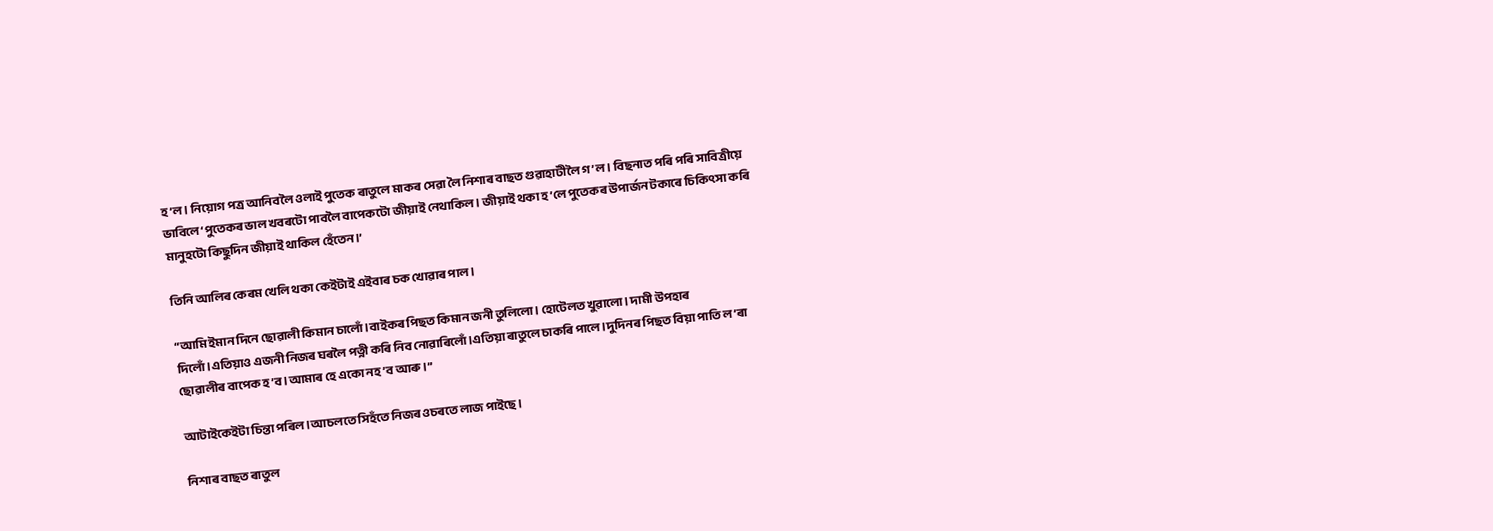হ’ল। নিয়োগ পত্ৰ আনিবলৈ ওলাই পুতেক ৰাতুলে মাকৰ সেৱা লৈ নিশাৰ বাছত গুৱাহাটীলৈ গ’ল। বিছনাত পৰি পৰি সাবিত্ৰীয়ে ভাবিলে ‘পুতেকৰ ভাল খবৰটো পাবলৈ বাপেকটো জীয়াই নেথাকিল। জীয়াই থকা হ’লে পুতেকৰ উপাৰ্জন টকাৰে চিকিৎসা কৰি মানুহটো কিছুদিন জীয়াই থাকিল হেঁতেন।’

তিনি আলিৰ কেৰম খেলি থকা কেইটাই এইবাৰ চক খোৱাৰ পাল।

“আমি ইমান দিনে ছোৱালী কিমান চালোঁ।বাইকৰ পিছত কিমান জনী তুলিলো। হোটেলত খুৱালো। দামী উপহাৰ দিলোঁ।এতিয়াও এজনী নিজৰ ঘৰলৈ পত্নী কৰি নিব নোৱাৰিলোঁ।এতিয়া ৰাতুলে চাকৰি পালে।দুদিনৰ পিছত বিয়া পাতি ল’ৰা ছোৱালীৰ ‌বাপেক হ’ব।আমাৰ হে একো নহ’ব আৰু।”

আটাইকেইটা চিন্তা পৰিল।আচলতে সিহঁতে নিজৰ ওচৰতে লাজ পাইছে।

নিশাৰ বাছত ৰাতুল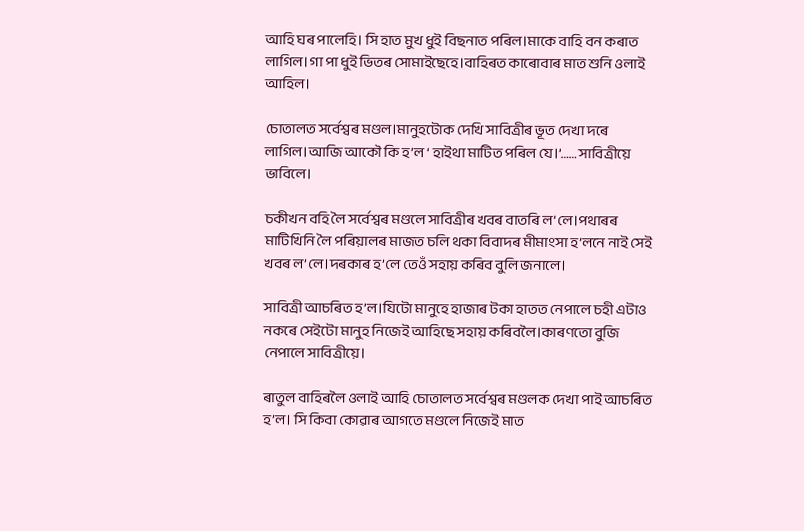আহি ঘৰ পালেহি। সি হাত মুখ ধুই বিছনাত পৰিল।মাকে বাহি বন কৰাত লাগিল।গা পা ধুই ভিতৰ সোমাইছেহে।বাহিৰত কাৰোবাৰ মাত শুনি ওলাই আহিল।

চোতালত সৰ্বেশ্বৰ মণ্ডল।মানুহটোক দেখি সাবিত্ৰীৰ ভূত দেখা দৰে লাগিল।আজি আকৌ কি হ’ল ‘ হাইথা মাটিত পৰিল যে।’…… সাবিত্ৰীয়ে ভাবিলে।

চকীখন বহি লৈ সৰ্বেশ্বৰ মণ্ডলে সাবিত্ৰীৰ খবৰ বাতৰি ল’লে।পথাৰৰ মাটিখিনি লৈ পৰিয়ালৰ মাজত চলি থকা বিবাদৰ মীমাংসা হ’লনে নাই সেই খবৰ ল’লে।দৰকাৰ হ’লে তেওঁ সহায় কৰিব বুলি জনালে।

সাবিত্ৰী আচৰিত হ’ল।যিটো মানুহে হাজাৰ টকা হাতত নেপালে চহী এটাও নকৰে সেইটো মানুহ নিজেই আহিছে সহায় কৰিবলৈ।কাৰণতো বুজি নেপালে সাবিত্ৰীয়ে।

ৰাতুল বাহিৰলৈ ওলাই আহি চোতালত সৰ্বেশ্বৰ মণ্ডলক দেখা পাই আচৰিত হ’ল। সি কিবা কোৱাৰ আগতে মণ্ডলে নিজেই মাত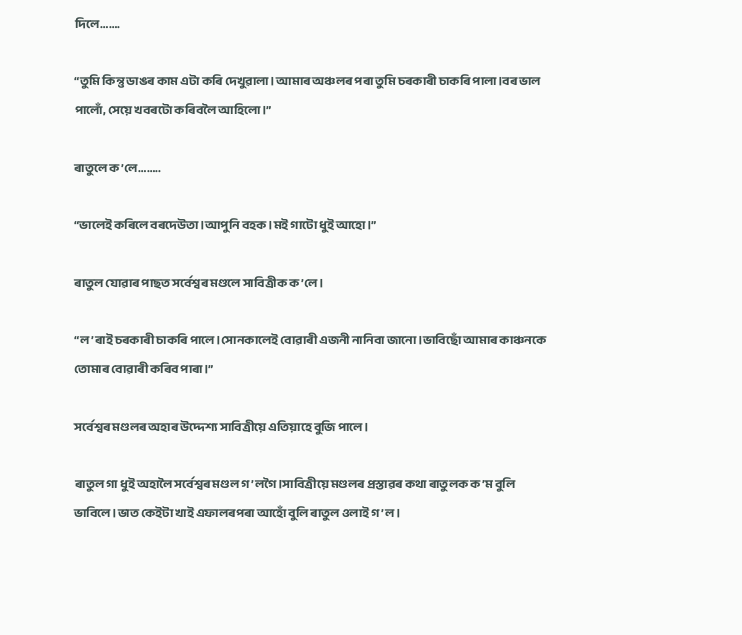দিলে‌…….

“তুমি কিন্তু ডাঙৰ কাম এটা কৰি দেখুৱালা। আমাৰ অঞ্চলৰ পৰা তুমি চৰকাৰী চাকৰি পালা।বৰ ভাল পালোঁ, সেয়ে খবৰটো কৰিবলৈ আহিলো।”

ৰাতুলে ক’লে……..

“ভালেই কৰিলে বৰদেউতা।আপুনি বহক।মই গাটো ধুই আহো।”

ৰাতুল যোৱাৰ পাছত সৰ্বেশ্বৰ মণ্ডলে সাবিত্ৰীক ক’লে।

“ল’ৰাই চৰকাৰী চাকৰি পালে।সোনকালেই বোৱাৰী এজনী নানিবা জানো।ভাবিছোঁ আমাৰ কাঞ্চনকে তোমাৰ বোৱাৰী কৰিব পাৰা।”

সৰ্বেশ্বৰ মণ্ডলৰ অহাৰ উদ্দেশ্য সাবিত্ৰীয়ে এতিয়াহে বুজি পালে।

ৰাতুল গা ধুই অহালৈ সৰ্বেশ্বৰ মণ্ডল গ’লগৈ।সাবিত্ৰীয়ে মণ্ডলৰ প্ৰস্তাৱৰ কথা ৰাতুলক ক’ম বুলি ভাবিলে।ভাত কেইটা খাই এফালৰপৰা আহোঁ বুলি ৰাতুল ওলাই গ’ল।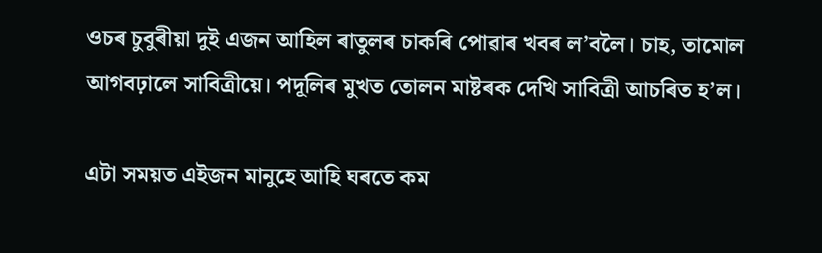ওচৰ চুবুৰীয়া দুই এজন আহিল ৰাতুলৰ চাকৰি পোৱাৰ খবৰ ল’বলৈ। চাহ, তামোল‌ আগবঢ়ালে সাবিত্ৰীয়ে। পদূলিৰ মুখত তোলন মাষ্টৰক দেখি সাবিত্ৰী আচৰিত হ’ল।

এটা সময়ত এইজন মানুহে আহি ঘৰতে কম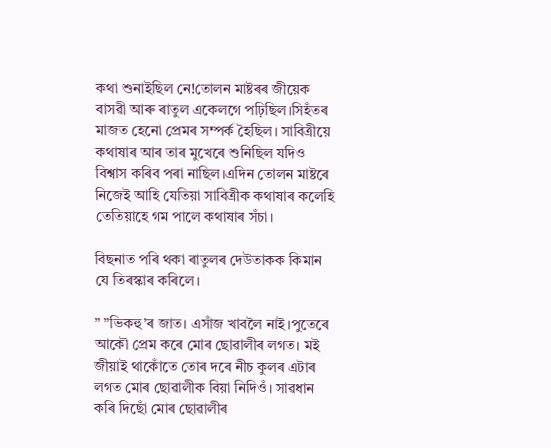কথা শুনাইছিল নে!তোলন মাষ্টৰৰ জীয়েক বাসৱী আৰু ৰাতুল একেলগে পঢ়িছিল।সিহঁতৰ মাজত হেনো প্ৰেমৰ সম্পৰ্ক হৈছিল। সাবিত্ৰীয়ে কথাষাৰ আৰ তাৰ মুখেৰে শুনিছিল যদিও বিশ্বাস কৰিব পৰা নাছিল।এদিন তোলন মাষ্টৰে নিজেই আহি যেতিয়া সাবিত্ৰীক কথাষাৰ কলেহি তেতিয়াহে গম পালে কথাষাৰ সঁচা।

বিছনাত পৰি থকা ৰাতুলৰ দেউতাকক কিমান যে তিৰস্কাৰ কৰিলে।

” ”ভিকহু’ৰ জাত। এসাঁজ খাবলৈ নাই।পুতেৰে আকৌ প্ৰেম কৰে মোৰ ছোৱালীৰ লগত। মই জীয়াই থাকোঁতে তোৰ দৰে নীচ কুলৰ এটাৰ লগত মোৰ ছোৱালীক বিয়া নিদিওঁ। সাৱধান কৰি দিছোঁ মোৰ ছোৱালীৰ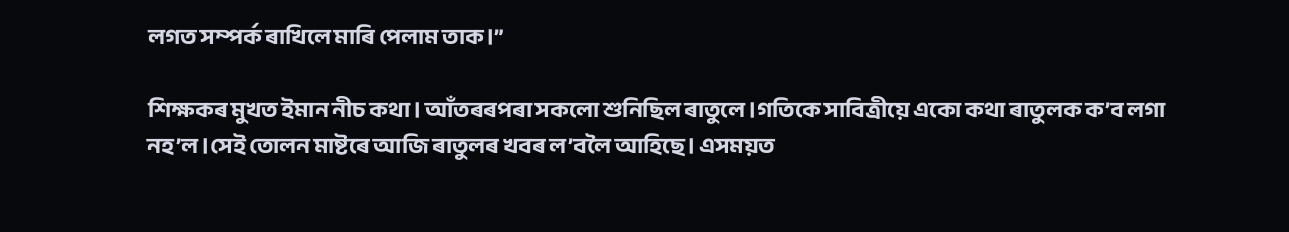লগত সম্পৰ্ক ৰাখিলে মাৰি পেলাম তাক।”

শিক্ষকৰ মুখত ইমান নীচ কথা। আঁতৰৰপৰা সকলো শুনিছিল ৰাতুলে।গতিকে সাবিত্ৰীয়ে একো কথা ৰাতুলক ক’ব লগা নহ’ল।সেই তোলন মাষ্টৰে আজি ৰাতুলৰ খবৰ ল’বলৈ আহিছে। এসময়ত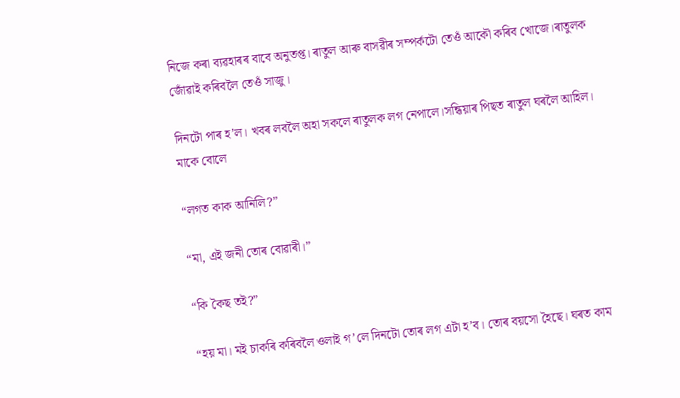নিজে কৰা ব্যৱহাৰৰ বাবে অনুতপ্ত। ৰাতুল আৰু বাসৱীৰ সম্পৰ্কটো তেওঁ আকৌ কৰিব খোজে।ৰাতুলক জোঁৱাই কৰিবলৈ তেওঁ সাজু।

দিনটো পাৰ হ’ল। খবৰ লবলৈ অহা সকলে ৰাতুলক লগ নেপালে।সন্ধিয়াৰ পিছত ৰাতুল ঘৰলৈ আহিল। মাকে বোলে

“লগত কাক আনিলি?”

“মা, এই জনী তোৰ বোৱাৰী।”

“কি কৈছ তই?”

“হয় মা। মই চাকৰি কৰিবলৈ ওলাই গ’লে দিনটো তোৰ লগ এটা হ’ব। তোৰ বয়সো হৈছে। ঘৰত কাম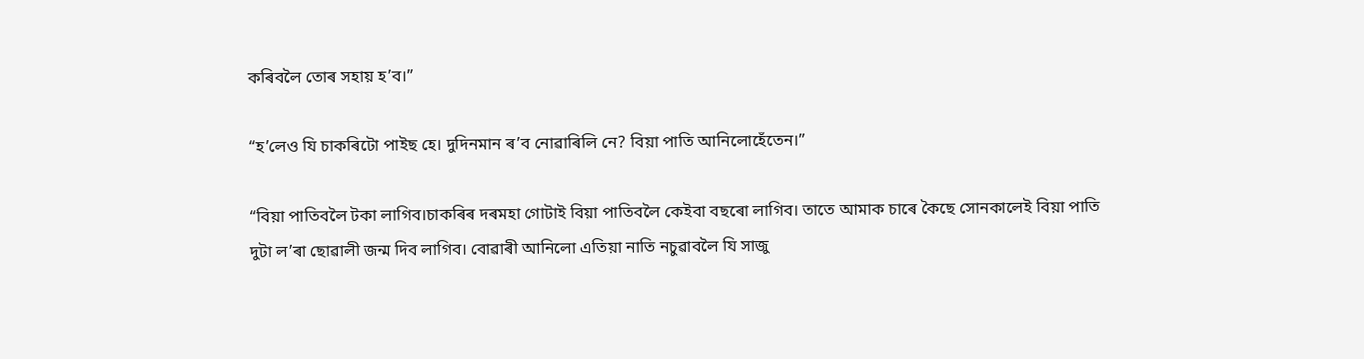কৰিবলৈ তোৰ সহায় হ’ব।”

“হ’লেও যি চাকৰিটো পাইছ হে। দুদিনমান ৰ’ব নোৱাৰিলি নে? বিয়া পাতি আনিলোহেঁতেন।”

“বিয়া পাতিবলৈ টকা লাগিব।চাকৰিৰ দৰমহা গোটাই বিয়া পাতিবলৈ কেইবা বছৰো লাগিব। তাতে আমাক চাৰে কৈছে সোনকালেই বিয়া পাতি দুটা ল’ৰা ছোৱালী জন্ম দিব লাগিব। বোৱাৰী আনিলো এতিয়া নাতি নচুৱাবলৈ যি সাজু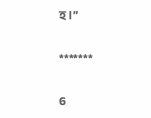হ।”

*******

6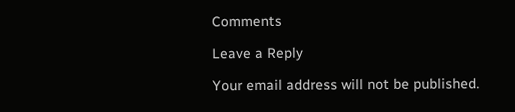Comments

Leave a Reply

Your email address will not be published.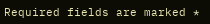Required fields are marked *